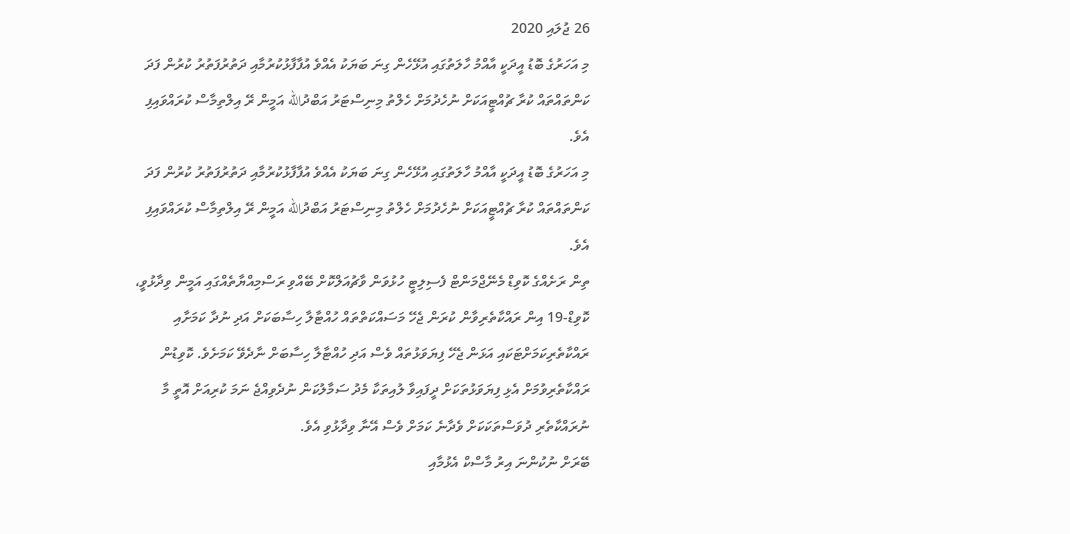26 ޖުލައި 2020
މި އަހަރުގެ ބޮޑު އީދަކީ އާއްމު ހާލަތުގައި އުޅޭހެން ގިނަ ބަޔަކު އެއްވެ އުފާފާޅުކުރުމާއި ދަތުރުފަތުރު ކުރުން ފަދަ ކަންތައްތައް ކުރާ ޗުއްޓީއަކަށް ނުހެދުމަށް ހެލްތު މިނިސްޓަރު އަބްދުالله އަމީން ރޭ އިލްތިމާސް ކުރައްވައިފި އެވެ.
މި އަހަރުގެ ބޮޑު އީދަކީ އާއްމު ހާލަތުގައި އުޅޭހެން ގިނަ ބަޔަކު އެއްވެ އުފާފާޅުކުރުމާއި ދަތުރުފަތުރު ކުރުން ފަދަ ކަންތައްތައް ކުރާ ޗުއްޓީއަކަށް ނުހެދުމަށް ހެލްތު މިނިސްޓަރު އަބްދުالله އަމީން ރޭ އިލްތިމާސް ކުރައްވައިފި އެވެ.
ތިން ރަށެއްގެ ކޮވިޑް މެނޭޖްމަންޓް ފެސިލިޓީ ހުޅުވަން ވާޗުއަލްކޮށް ބޭއްވި ރަސްމިއްޔާތެއްގައި އަމީން ވިދާޅުވީ، ކޮވިޑް-19 އިން ރައްކާތެރިވާން ކުރަން ޖެހޭ މަސައްކަތްތައް ހުއްޓާލާ ހިސާބަކަށް އަދި ނުދާ ކަމަށާއި ރައްކާތެރިކަމަށްޓަކައި އަޅަން ޖެހޭ ފިޔަވަޅުތައް ވެސް އަދި ހުއްޓާލާ ހިސާބަށް ނާދެވޭ ކަމަށެވެ. ކޮވިޑުން ރައްކާތެރިވުމަށް އެޅި ފިޔަވަޅުތަކަށް ދީފައިވާ ލުއިތަކާ މެދު ސަމާލުކަން ނުދެވިއްޖެ ނަމަ ކުރިއަށް އޮތީ މާ ނުރައްކާތެރި ދުވަސްތަކަކަށް ވެދާނެ ކަމަށް ވެސް އޭނާ ވިދާޅުވި އެވެ.
ބޭރަށް ނުކުންނަ އިރު މާސްކް އެޅުމާއި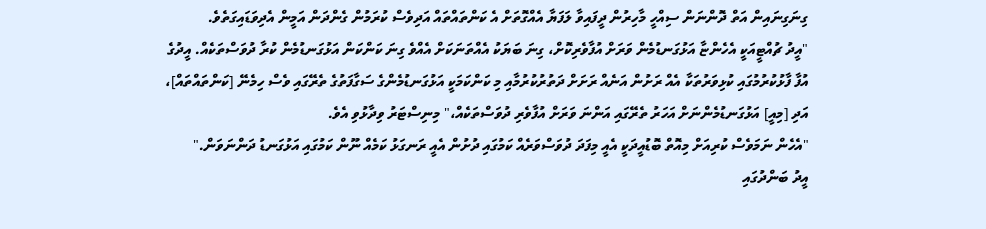ގިނަގިނައިން އަތް ދޮންނަން ސިއްހީ މާހިރުން ދީފައިވާ ލަފަޔާ އެއްގޮތަށް އެ ކަންތައްތައް އަދިވެސް ކުރަމުން ގެންދަން އަމީން އެދިވަޑައިގަތެވެ.
"އީދު ޗުއްޓީއަކީ އެހެންޏާ އަޅުގަނޑުމެން ވަރަށް އުފާވެރިކޮށް، ގިނަ ބަޔަކު އެއްތަނަކަށް އެއްވެ ގިނަ ކަންކަން އަޅުގަނޑުމެން ކުރާ ދުވަސްތަކެއް. އީދުގެ އުފާ ފާޅުކުރުމުގައި ކުޅިވަރުތަކާ އެއް ރަށުން އަނެއް ރަށަށް ދަތުރުކުރުމާއި މި ކަންކަމަކީ އަޅުގަނޑުމެންގެ ސަގާފަތުގެ ތެރޭގައި ވެސް ހިމެނޭ [ކަންތައްތައް]، އަދި [މިއީ] އަޅުގަނޑުމެންނަށް އަހަރު ތެރޭގައި އަންނަ ވަރަށް އުފާވެރި ދުވަސްތަކެއް،" މިނިސްޓަރު ވިދާޅުވި އެވެ.
"އެހެން ނަމަވެސް ކުރިއަށް މިއޮތް ބޮޑުއީދަކީ އެއީ މިފަދަ ދުވަސްވަރެއް ކަމުގައި ދުށުން އެއީ ރަނގަޅު ކަމެއް ނޫން ކަމުގައި އަޅުގަނޑު ދަންނަވަން."
އީދު ބަންދުގައި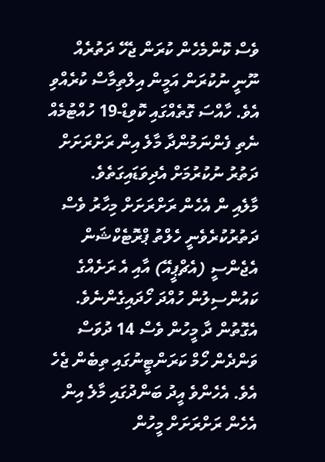ވެސް ކޮންމެހެން ކުރަން ޖެހޭ ދަތުރެއް ނޫނީ ނުކުރަން އަމީން އިލްތިމާސް ކުރެއްވި އެވެ. ހާއްސަ ގޮތެއްގައި ކޮވިޑް-19 ހުއްޓުމެއް ނެތި ފެންނަމުންދާ މާލެ އިން ރަށްރަށަށް ދަތުރު ނުކުރުމަށް އެދިވަޑައިގަތެވެ.
މާލެއި ން އެހެން ރަށްރަށަށް މިހާރު ވެސް ދަތުރުކުރެވެނީ ހެލްތު ޕްރޮޓެކްޝަން އެޖެންސީ (އެޗްޕީއޭ) އާއި އެ ރަށެއްގެ ކައުންސިލުން ހުއްދަ ހޯދައިގެންނެވެ. އެގޮތުން ދާ މީހުން ވެސް 14 ދުވަސް ވަންދެން ހޯމް ކަރަންޓީނުގައި ތިބެން ޖެހެ އެވެ. އެހެންވެ އީދު ބަންދުގައި މާލެ އިން އެހެން ރަށްރަށަށް މީހުން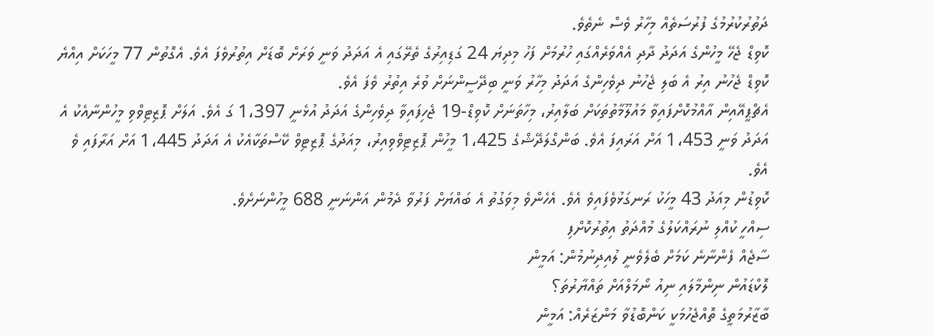ދަތުރުކުރުމުގެ ފުރުސަތެއް މިހާރު ވެސް ނެތެވެ.
ކޮވިޑް ޖެހޭ މީހުންގެ އަދަދު ދާދި އެއްވަރެއްގައި ހުރުމަށް ފަހު މިދިޔަ 24 ގަޑިއިރުގެ ތެރޭގައި އެ އަދަދު ވަނީ ވަރަށް ބޮޑަށް އިތުރުވެފަ އެވެ. އެގޮތުން 77 މީހަކަށް އިއްޔެ ކޮވިޑް ޖެހުނު އިރު އެ ބަލި ޖެހުނު ދިވެހިންގެ އަދަދު މިހާރު ވަނީ ބިދޭސީންނަށް ވުރެ އިތުރު ވެފަ އެވެ.
އެޗްޕީއޭއިން އާއްމުކޮށްފައިވާ މައުލޫމާތުތަކަށް ބަލާއިރު، މިހާތަނަށް ކޮވިޑް-19 ޖެހިފައިވާ ދިވެހިންގެ އަދަދު އުޅެނީ 1،397 ގަ އެވެ. އަލަށް ޕޮޒިޓިވްވި މީހުންނާއެކު އެ އަދަދު ވަނީ 1،453 އަށް އަރައިފަ އެވެ. ބަންގްލަދޭޝްގެ 1،425 މީހުން ޕޮޒިޓިވްވިއިރު، މިއަދުގެ ޕޮޒިޓިވް ކޭސްތަކާއެކު އެ އަދަދު 1،445 އަށް އަރާފައި ވެ އެވެ.
ކޮވިޑުން މިއަދު 43 މީހަކު ރަނގަޅުވެފައިވެ އެވެ. އެހެންވެ މިވަގުތު އެ ބައްޔަށް ފަރުވާ ދެމުން އަންނަނީ 688 މީހުންނަށެވެ.
ސިއްހީ ކުއްލި ނުރައްކަލުގެ މުއްދަތު އިތުރުކޮށްފި
ސާޖެއް ފެންނާނެ ކަމަށް ބެލެވެނީ ލުއިދިނުމުން: އަމީން
ލޮކްޑައުން ނިންމާލައި ނިއު ނޯމަލްއަށް ތައްޔާރުތަ؟
ބާޒާރުމަތީގެ ތޮއްޖެހުމަކީ ކަންބޮޑުވާ މަންޒަރެއް: އަމީން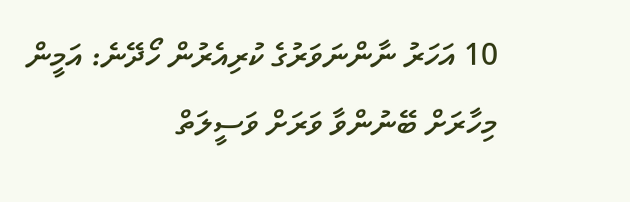10 އަހަރު ނާންނަވަރުގެ ކުރިއެރުން ހޯދޭނެ: އަމީން
މިހާރަށް ބޭނުންވާ ވަރަށް ވަސީލަތް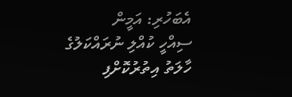އެބަހުރި: އަމީން
ސިއްހީ ކުއްލި ނުރައްކަލުގެ ހާލަތު އިތުރުކޮށްފި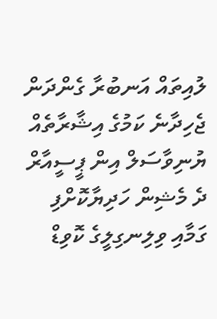ލުއިތައް އަނބުރާ ގެންދަން ޖެހިދާނެ ކަމުގެ އިޝާރާތެއް
ޔުނިވާސަލް އިން ޕީސީއާރް ދެ މެޝިން ހަދިޔާކޮށްފި
ގަމާއި ވިލިނގިލީގެ ކޮވިޑް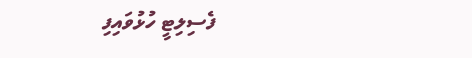ފެސިލިޓީ ހުޅުވައިފި